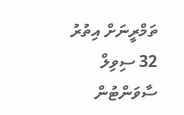ތަމްރީނަށް އިތުރު 32 ސިވިލް ސާވަންޓުން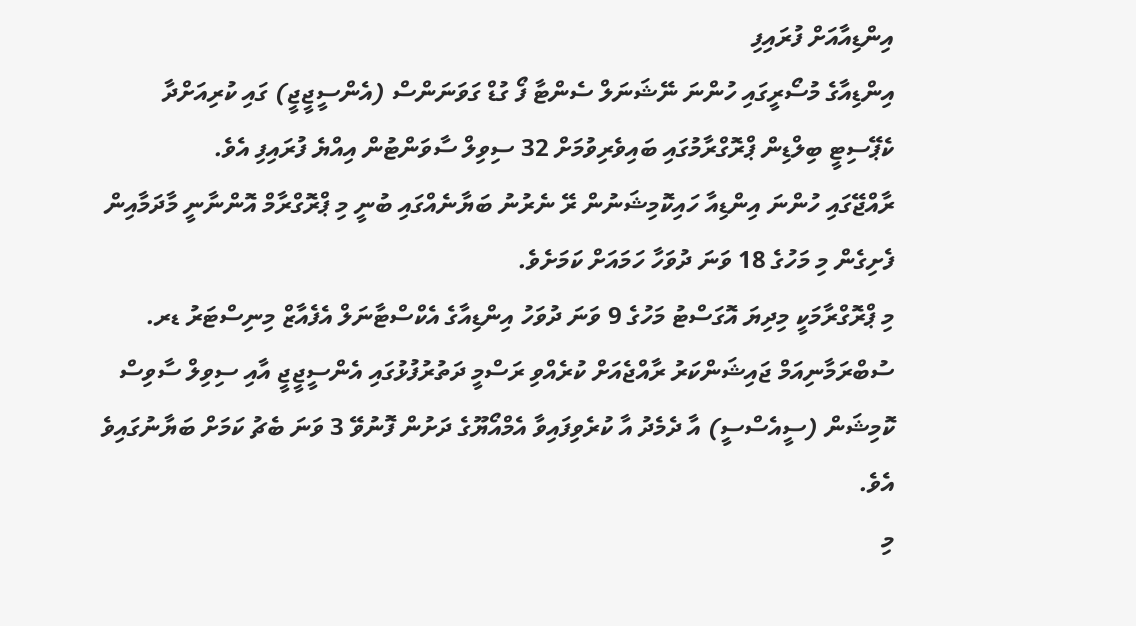އިންޑިއާއަށް ފުރައިފި
އިންޑިއާގެ މުސޯރީގައި ހުންނަ ނޭޝަނަލް ސެންޓާ ފޯ ގުޑް ގަވަނަންސް (އެންސީޖީޖީ) ގައި ކުރިއަށްދާ ކެޕޭސިޓީ ބިލްޑިން ޕްރޮގްރާމުގައި ބައިވެރިވުމަށް 32 ސިވިލް ސާވަންޓުން އިއްޔެ ފުރައިފި އެވެ.
ރާއްޖޭގައި ހުންނަ އިންޑިއާ ހައިކޮމިޝަނުން ރޭ ނެރުނު ބަޔާނެއްގައި ބުނީ މި ޕްރޮގްރާމް އޮންނާނީ މާދަމާއިން ފެށިގެން މި މަހުގެ 18 ވަނަ ދުވަހާ ހަމައަށް ކަމަށެވެ.
މި ޕްރޮގްރާމަކީ މިދިޔަ އޮގަސްޓު މަހުގެ 9 ވަނަ ދުވަހު އިންޑިއާގެ އެކްސްޓާނަލް އެފެއާޒް މިނިސްޓަރު ޑރ. ސުބްރަމާނިއަމް ޖައިޝަންކަރު ރާއްޖެއަށް ކުރެއްވި ރަސްމީ ދަތުރުފުޅުގައި އެންސީޖީޖީ އާއި ސިވިލް ސާވިސް ކޮމިޝަން (ސީއެސްސީ) އާ ދެމެދު އާ ކުރެވިފައިވާ އެމްއޯޔޫގެ ދަށުން ފޮނުވޭ 3 ވަނަ ބެޗު ކަމަށް ބަޔާނުގައިވެ އެވެ.
މި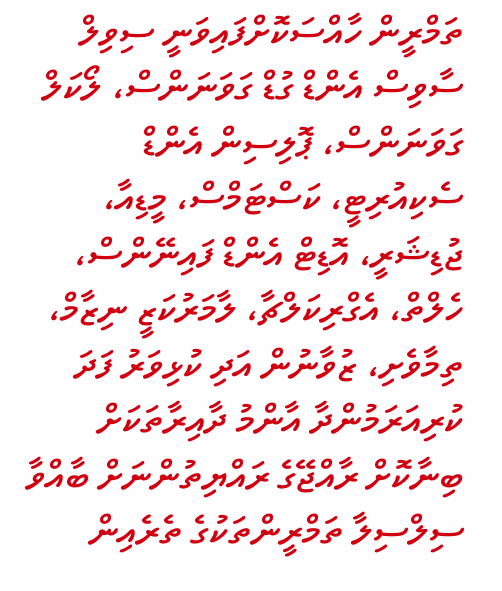ތަމްރީން ހާއްސަކޮށްފައިވަނީ ސިވިލް ސާވިސް އެންޑް ގުޑް ގަވަނަންސް، ލޯކަލް ގަވަނަންސް، ޕޮލިސިން އެންޑް ސެކިއުރިޓީ، ކަސްޓަމްސް، މީޑިއާ، ޖުޑިޝަރީ، އޮޑިޓް އެންޑް ފައިނޭންސް، ހެލްތް، އެގްރިކަލްޗާ، ލާމަރުކަޒީ ނިޒާމް، ތިމާވެށި، ޒުވާނުން އަދި ކުޅިވަރު ފަދަ ކުރިއަރަމުންދާ އާންމު ދާއިރާތަކަށް ބިނާކޮށް ރާއްޖޭގެ ރައްޔިތުންނަށް ބާއްވާ ސިލްސިލާ ތަމްރީންތަކުގެ ތެރެއިން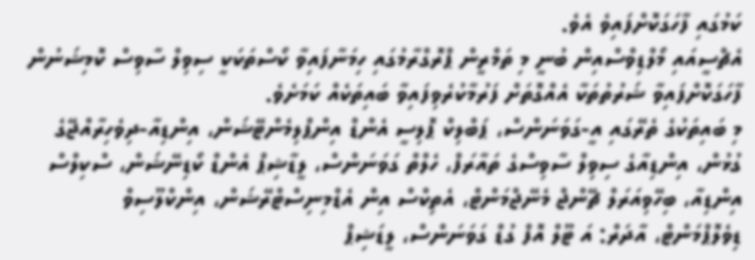ކަމުގައި ފާހަގަކޮށްފައިވެ އެވެ.
އެޗްސީއައި މޯލްޑިވްސްއިން ބުނީ މި ތަމްރީން ޕްރޮގްރާމުގައި ހިމަނާފައިވާ ކޯސްތަކަކީ ސިވިލް ސާވިސް ކޮމިޝަނުން ފާހަގަކޮށްފައިވާ ޝަރުތުތަކާ އެއްގޮތަށް ފަރުމާކުރެވިފައިވާ ބައިތަކެއް ކަމަށެވެ.
މި ބައިތަކުގެ ތެރޭގައި އީ-ގަވަނަންސް، ޕަބްލިކް ޕޮލިސީ އެންޑް އިންޕްލިމެންޓޭޝަން، އިންޑިއާ-ދިވެހިރާއްޖޭގެ ގުޅުން، އިންޑިއާގެ ސިވިލް ސާވިސްގެ ތައާރަފް، ހެލްތް ގަވަނަންސް، ލީޑާޝިޕް އެންޑް ކޯޑިނޭޝަން، ސްކިލްސް އިންޑިއާ، ބިހޭވިއަރަލް ޗޭންޖް މެނޭޖްމަންޓް، އެތިކްސް އިން އެޑްމިނިސްޓްރޭޝަން، އިންކްލޫސިވް ޑިވެލޮޕްމަންޓް، އާދަރް: އަ ޓޫލް އޮފް ގުޑް ގަވަނަންސް، ލީޑަޝިޕް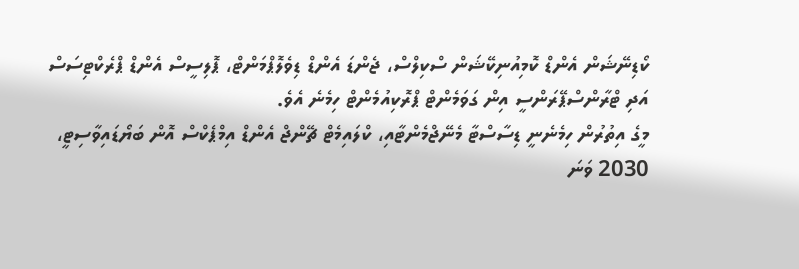ކޯޑިނޭޝަން އެންޑް ކޮމިއުނިކޭޝަން ސްކިލްސް، ޖެންޑަ އެންޑް ޑިވެލޮޕްމަންޓް، ޕޮލިސީސް އެންޑް ޕްރެކްޓިސަސް އަދި ޓްރާންސްޕޭރަންސީ އިން ގަވަމެންޓް ޕްރޮކިއުމެންޓް ހިމެނެ އެވެ.
މީގެ އިތުރުން ހިމެނެނީ ޑިސާސްޓާ މެނޭޖްމެންޓާއި، ކްލައިމެޓް ޗޭންޖް އެންޑް އިމްޕެކްސް އޮން ބަޔޯޑައިވާސިޓީ، 2030 ވަނަ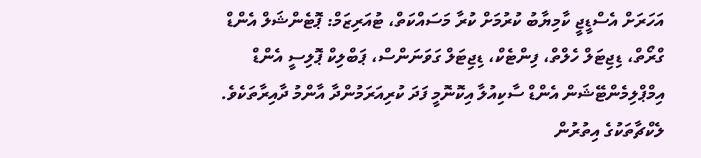އަހަރަށް އެސްޑީޖީ ކާމިޔާބު ކުރުމަށް ކުރާ މަސައްކަތް، ޓުއަރިޒަމް: ޕޮޓެންޝަލް އެންޑް ގްރޯތް، ޑިޖިޓަލް ހެލްތް، ފިންޓެކް، ޑިޖިޓަލް ގަވަނަންސް، ޕަބްލިކް ޕޮލިސީ އެންޑް އިމްޕްލިމެންޓޭޝަން އެންޑް ސާކިއުލާ އިކޮނޮމީ ފަދަ ކުރިއަރަމުންދާ އާންމު ދާއިރާތަކެވެ.
ލެކްޗާތަކުގެ އިތުރުން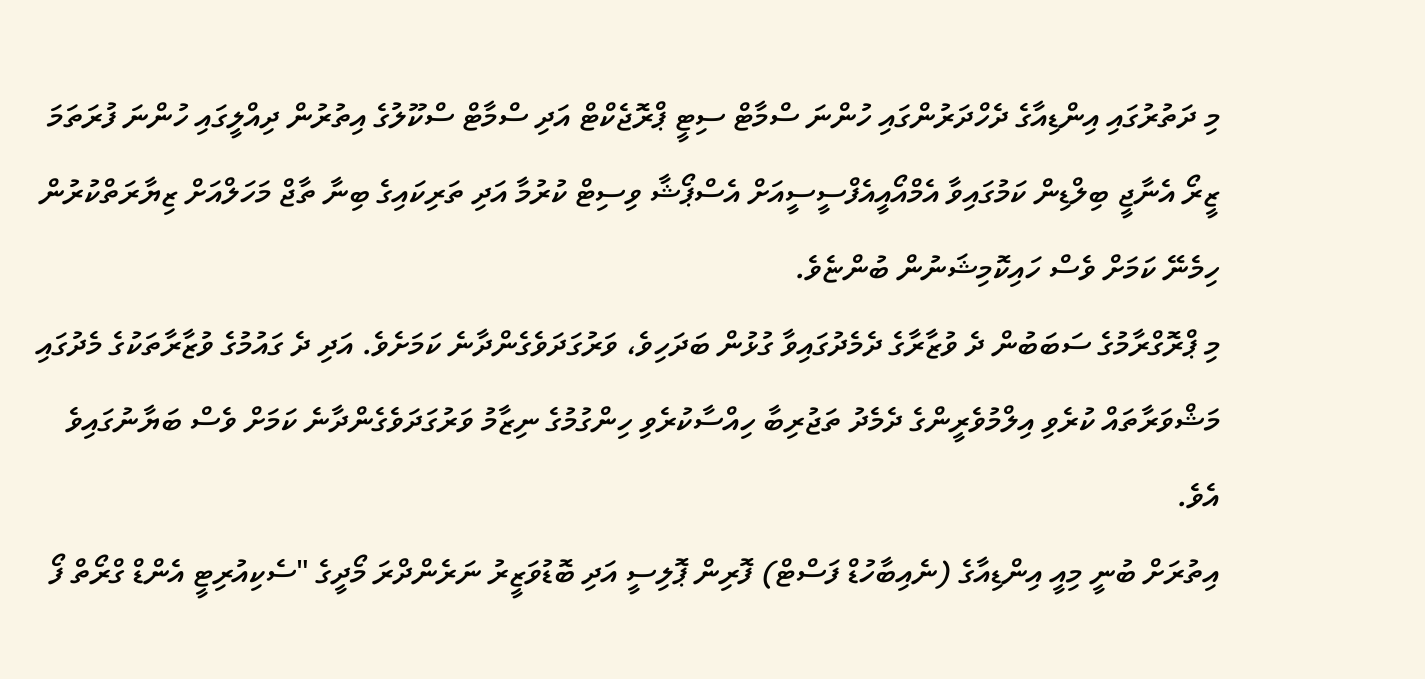މި ދަތުރުގައި އިންޑިއާގެ ދެހްދަރުންގައި ހުންނަ ސްމާޓް ސިޓީ ޕްރޮޖެކްޓް އަދި ސްމާޓް ސްކޫލުގެ އިތުރުން ދިއްލީގައި ހުންނަ ފުރަތަމަ ޒީރޯ އެނާޖީ ބިލްޑިން ކަމުގައިވާ އެމްއޯއީއެފްސީސީއަށް އެސްޕޯޝާ ވިސިޓް ކުރުމާ އަދި ތަރިކައިގެ ބިނާ ތާޖް މަހަލްއަށް ޒިޔާރަތްކުރުން ހިމެނޭ ކަމަށް ވެސް ހައިކޮމިޝަނުން ބުންޏެވެ.
މި ޕްރޮގްރާމުގެ ސަބަބުން ދެ ވުޒާރާގެ ދެމެދުގައިވާ ގުޅުން ބަދަހިވެ، ވަރުގަދަވެގެންދާނެ ކަމަށެވެ. އަދި ދެ ގައުމުގެ ވުޒާރާތަކުގެ މެދުގައި މަޝްވަރާތައް ކުރެވި އިލްމުވެރީންގެ ދެމެދު ތަޖުރިބާ ހިއްސާކުރެވި ހިންގުމުގެ ނިޒާމު ވަރުގަދަވެގެންދާނެ ކަމަށް ވެސް ބަޔާނުގައިވެ އެވެ.
އިތުރަށް ބުނީ މިއީ އިންޑިއާގެ (ނެއިބާހުޑް ފަސްޓް) ފޮރިން ޕޮލިސީ އަދި ބޮޑުވަޒީރު ނަރެންދްރަ މޯދީގެ "ސެކިއުރިޓީ އެންޑް ގްރޯތް ފޯ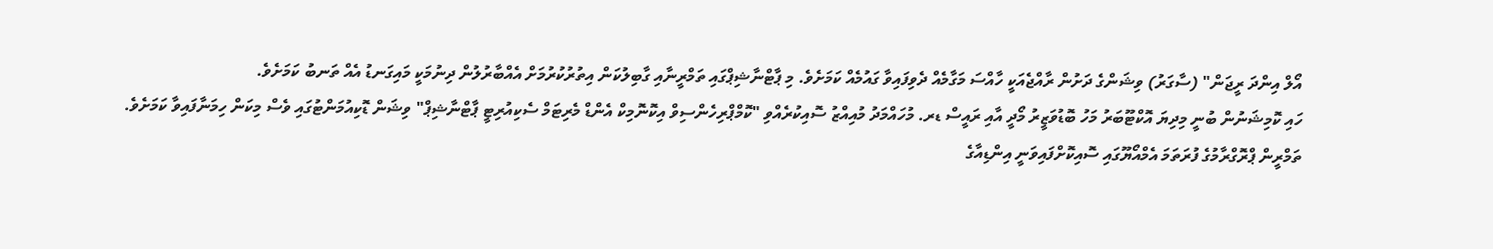އޯލް އިންދަ ރީޖަން" (ސާގަރު) ވިޝަންގެ ދަށުން ރާއްޖެއަކީ ހާއްސަ މަގާމެއް ދެވިފައިވާ ގައުމެއް ކަމަށެވެ. މި ޕާޓްނާޝިޕްގައި ތަމްރީނާއި ގާބިލުކަން އިތުރުކުރުމަށް އެއްބާރުލުން ދިނުމަކީ މައިގަނޑު އެއް ތަނބު ކަމަށެވެ.
ހައި ކޮމިޝަނުން ބުނީ މިދިޔަ އޮކްޓޫބަރު މަހު ބޮޑުވަޒީރު މޯދީ އާއި ރައީސް ޑރ. މުހައްމަދު މުއިއްޒު ސޮއިކުރެއްވި "ކޮމްޕްރިހެންސިވް އިކޮނޮމިކް އެންޑް މެރިޓަމް ސެކިއުރިޓީ ޕާޓްނާޝިޕް" ވިޝަން ޑޮކިއުމަންޓުގައި ވެސް މިކަން ހިމަނާފައިވާ ކަމަށެވެ.
ތަމްރީން ޕްރޮގްރާމުގެ ފުރަތަމަ އެމްއޯޔޫގައި ސޮއިކޮށްފައިވަނީ އިންޑިއާގެ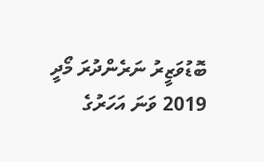ބޮޑުވަޒީރު ނަރެންދުރަ މޯދީ 2019 ވަނަ އަހަރުގެ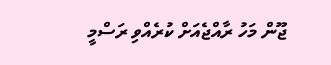ޖޫން މަހު ރާއްޖެއަށް ކުރެއްވި ރަސްމީ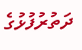ދަތުރުފުޅުގެ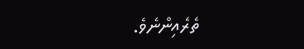ތެރެއިންނެވެ.